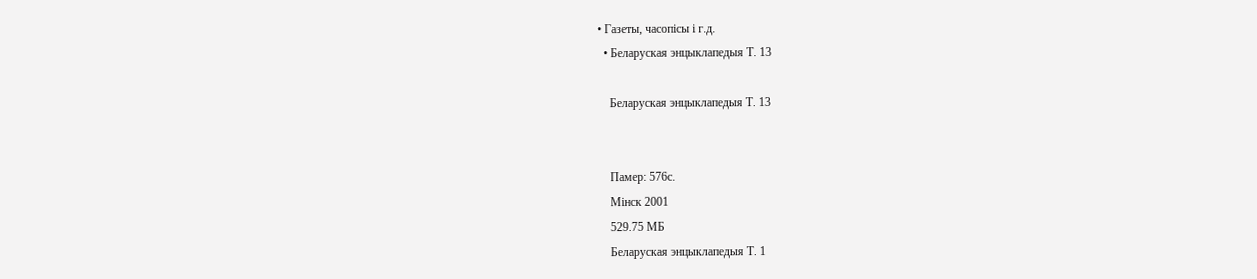• Газеты, часопісы і г.д.
  • Беларуская энцыклапедыя Т. 13

    Беларуская энцыклапедыя Т. 13


    Памер: 576с.
    Мінск 2001
    529.75 МБ
    Беларуская энцыклапедыя Т. 1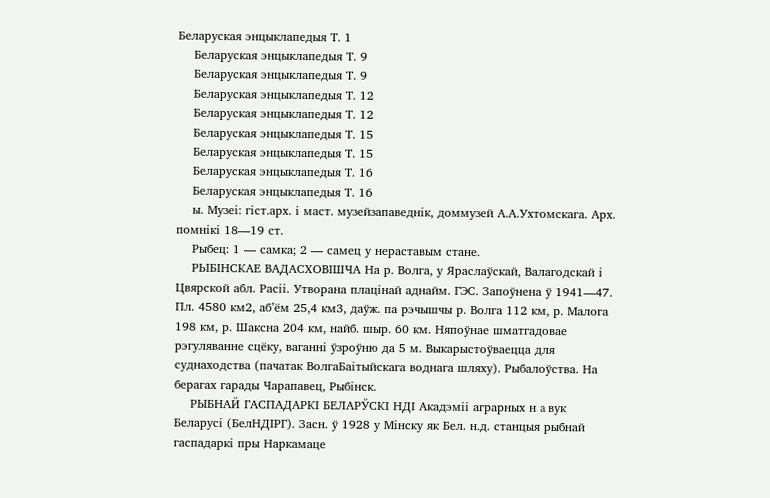Беларуская энцыклапедыя Т. 1
    Беларуская энцыклапедыя Т. 9
    Беларуская энцыклапедыя Т. 9
    Беларуская энцыклапедыя Т. 12
    Беларуская энцыклапедыя Т. 12
    Беларуская энцыклапедыя Т. 15
    Беларуская энцыклапедыя Т. 15
    Беларуская энцыклапедыя Т. 16
    Беларуская энцыклапедыя Т. 16
    ы. Музеі: гіст.арх. і маст. музейзапаведнік, доммузей А.А.Ухтомскага. Арх. помнікі 18—19 ст.
    Рыбец: 1 — самка; 2 — самец у нераставым стане.
    РЬІБІНСКАЕ ВАДАСХОВІШЧА На р. Волга, у Яраслаўскай, Валагодскай і Цвярской абл. Расіі. Утворана плацінай аднайм. ГЭС. Запоўнена ў 1941—47. Пл. 4580 км2, аб’ём 25,4 км3, даўж. па рэчышчы р. Волга 112 км, р. Малога 198 км, р. Шаксна 204 км, найб. шыр. 60 км. Няпоўнае шматгадовае рэгуляванне сцёку, ваганні ўзроўню да 5 м. Выкарыстоўваецца для суднаходства (пачатак ВолгаБаітыйскага воднага шляху). Рыбалоўства. На берагах гарады Чарапавец, Рыбінск.
    РЫБНАЙ ГАСПАДАРКІ БЕЛАРЎСКІ НДІ Акадэміі аграрных н a вук Беларусі (БелНДІРГ). Засн. ў 1928 у Мінску як Бел. н.д. станцыя рыбнай гаспадаркі пры Наркамаце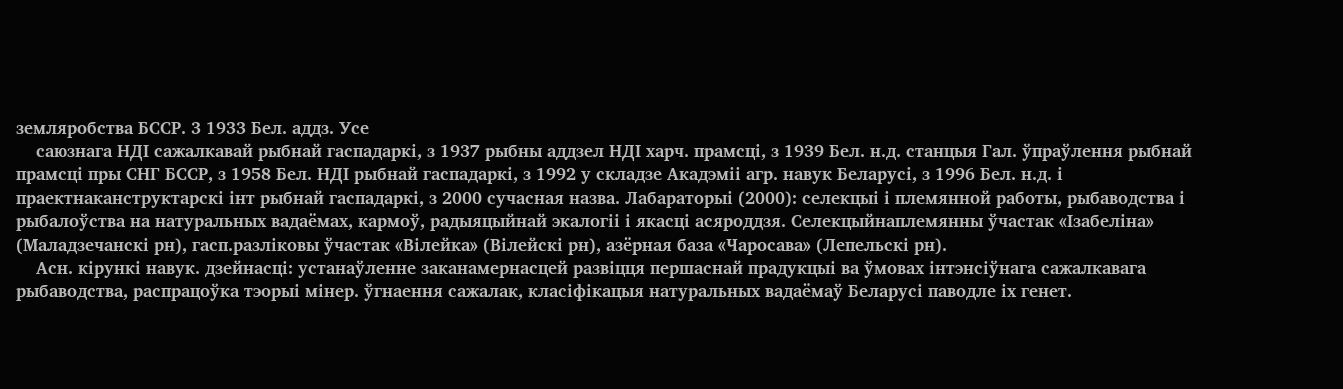земляробства БССР. 3 1933 Бел. аддз. Усе
    саюзнага НДІ сажалкавай рыбнай гаспадаркі, з 1937 рыбны аддзел НДІ харч. прамсці, з 1939 Бел. н.д. станцыя Гал. ўпраўлення рыбнай прамсці пры СНГ БССР, з 1958 Бел. НДІ рыбнай гаспадаркі, з 1992 у складзе Акадэміі агр. навук Беларусі, з 1996 Бел. н.д. і праектнаканструктарскі інт рыбнай гаспадаркі, з 2000 сучасная назва. Лабараторыі (2000): селекцыі і племянной работы, рыбаводства і рыбалоўства на натуральных вадаёмах, кармоў, радыяцыйнай экалогіі і якасці асяроддзя. Селекцыйнаплемянны ўчастак «Ізабеліна» (Маладзечанскі рн), гасп.разліковы ўчастак «Вілейка» (Вілейскі рн), азёрная база «Чаросава» (Лепельскі рн).
    Асн. кірункі навук. дзейнасці: устанаўленне заканамернасцей развіцця першаснай прадукцыі ва ўмовах інтэнсіўнага сажалкавага рыбаводства, распрацоўка тэорыі мінер. ўгнаення сажалак, класіфікацыя натуральных вадаёмаў Беларусі паводле іх генет.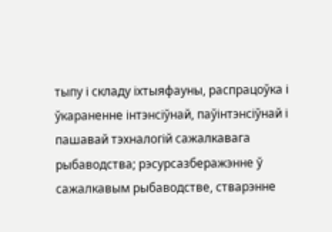тыпу і складу іхтыяфауны, распрацоўка і ўкараненне інтэнсіўнай, паўінтэнсіўнай і пашавай тэхналогій сажалкавага рыбаводства; рэсурсазберажэнне ў сажалкавым рыбаводстве, стварэнне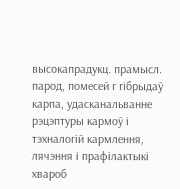высокапрадукц. прамысл. парод, помесей г гібрыдаў карпа, удасканальванне рэцэптуры кармоў і тэхналогій кармлення, лячэння і прафілактыкі хвароб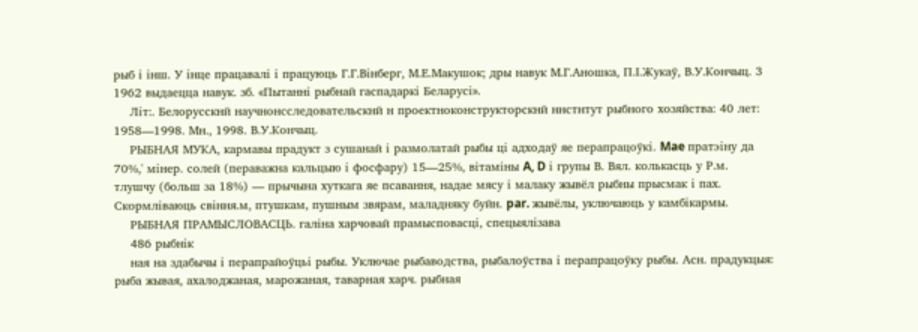рыб і інш. У інце працавалі і працуюць Г.Г.Вінберг, М.Е.Макушок; дры навук М.Г.Аношка, П.І.Жукаў, В.У.Кончыц. 3 1962 выдаецца навук. зб. «Пытанні рыбнай гаспадаркі Беларусі».
    Літ:. Белорусскнй научнонсследовательскнй н проектноконструкторскнй ннстнтут рыбного хозяйства: 40 лет: 1958—1998. Мн., 1998. В.У.Кончыц.
    РЫБНАЯ МУКА, кармавы прадукт з сушанай і размолатай рыбы ці адходаў яе перапрацоўкі. Mae пратэіну да 70%,' мінер. солей (пераважна кальцыю і фосфару) 15—25%, вітаміны A, D і групы В. Вял. колькасць у Р.м. тлушчу (больш за 18%) — прычына хуткага яе псавання, надае мясу і малаку жывёл рыбны прысмак і пах. Скормліваюць свіння.м, птушкам, пушным звярам, маладняку буйн. par. жывёлы, уключаюць у камбікармы.
    РЫБНАЯ ПРАМЫСЛОВАСЦЬ. галіна харчовай прамысповасці, спецыялізава
    486 рыбнік
    ная на здабычы і перапрайоўцьі рыбы. Уключае рыбаводства, рыбалоўства і перапрацоўку рыбы. Асн. прадукцыя: рыба жывая, ахалоджаная, марожаная, таварная харч. рыбная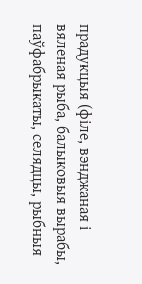прадукцыя (філе, вэнджаная і вяленая рыба, балыковыя вырабы, паўфабрыкаты, селядцы, рыбныя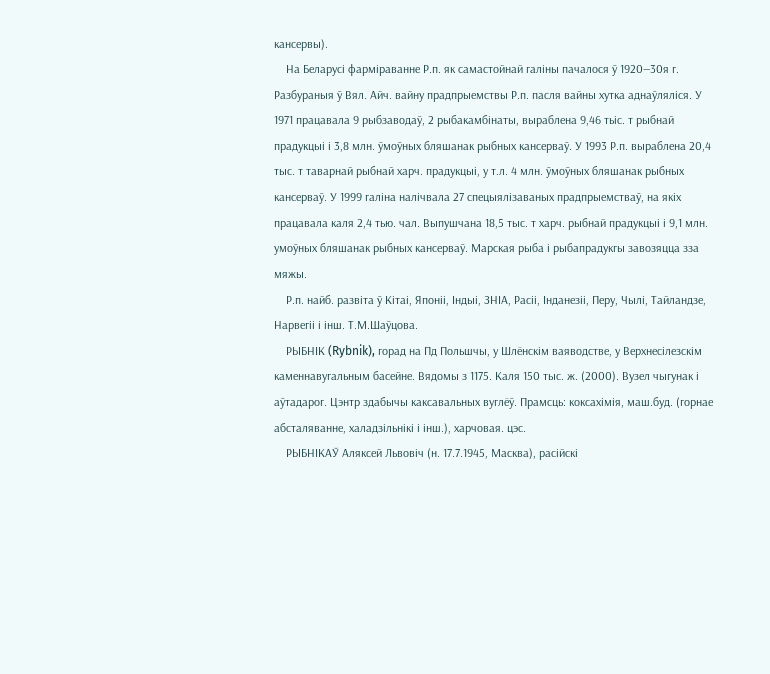кансервы).
    На Беларусі фарміраванне Р.п. як самастойнай галіны пачалося ў 1920—30я г. Разбураныя ў Вял. Айч. вайну прадпрыемствы Р.п. пасля вайны хутка аднаўляліся. У 1971 працавала 9 рыбзаводаў, 2 рыбакамбінаты, выраблена 9,46 тьіс. т рыбнай прадукцыі і 3,8 млн. ўмоўных бляшанак рыбных кансерваў. У 1993 Р.п. выраблена 20,4 тыс. т таварнай рыбнай харч. прадукцыі, у т.л. 4 млн. ўмоўных бляшанак рыбных кансерваў. У 1999 галіна налічвала 27 спецыялізаваных прадпрыемстваў, на якіх працавала каля 2,4 тью. чал. Выпушчана 18,5 тыс. т харч. рыбнай прадукцыі і 9,1 млн. умоўных бляшанак рыбных кансерваў. Марская рыба і рыбапрадукгы завозяцца зза мяжы.
    Р.п. найб. развіта ў Кітаі, Японіі, Індыі, ЗНІА, Расіі, Інданезіі, Перу, Чылі, Тайландзе, Нарвегіі і інш. Т.М.Шаўцова.
    РЫБНІК (Rybnik), горад на Пд Польшчы, у Шлёнскім ваяводстве, у Верхнесілезскім каменнавугальным басейне. Вядомы з 1175. Каля 150 тыс. ж. (2000). Вузел чыгунак і аўтадарог. Цэнтр здабычы каксавальных вуглёў. Прамсць: коксахімія, маш.буд. (горнае абсталяванне, халадзільнікі і інш.), харчовая. цэс.
    РЫБНІКАЎ Аляксей Львовіч (н. 17.7.1945, Масква), расійскі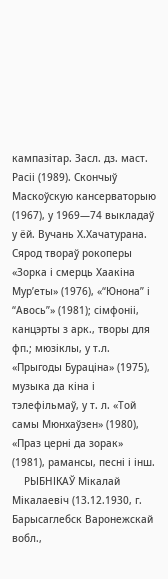кампазітар. Засл. дз. маст. Расіі (1989). Скончыў Маскоўскую кансерваторыю (1967), у 1969—74 выкладаў у ёй. Вучань Х.Хачатурана. Сярод твораў рокоперы «Зорка і смерць Хаакіна Мур’еты» (1976), «“Юнона” і “Авось”» (1981); сімфоніі, канцэрты з арк., творы для фп.; мюзіклы, у т.л. «Прыгоды Бураціна» (1975), музыка да кіна і тэлефільмаў, у т. л. «Той самы Мюнхаўзен» (1980), «Праз церні да зорак» (1981), рамансы, песні і інш.
    РЬІБНІКАЎ Мікалай Мікалаевіч (13.12.1930, г. Барысаглебск Варонежскай вобл.,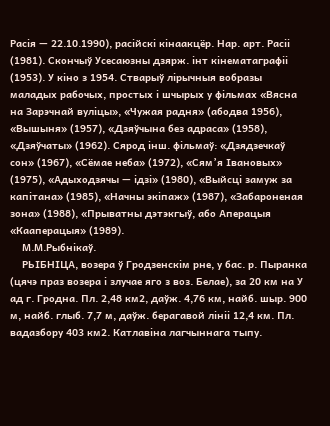Расія — 22.10.1990), расійскі кінаакцёр. Нар. арт. Расіі (1981). Скончыў Усесаюзны дзярж. інт кінематаграфіі (1953). У кіно з 1954. Стварыў лірычныя вобразы маладых рабочых, простых і шчырых у фільмах «Вясна на Зарэчнай вуліцы», «Чужая радня» (абодва 1956), «Вышыня» (1957), «Дзяўчына без адраса» (1958), «Дзяўчаты» (1962). Сярод інш. фільмаў: «Дзядзечкаў сон» (1967), «Сёмае неба» (1972), «Сям’я Івановых» (1975), «Адыходзячы — ідзі» (1980), «Выйсці замуж за капітана» (1985), «Начны экіпаж» (1987), «Забароненая зона» (1988), «Прыватны дэтэкгыў, або Аперацыя «Кааперацыя» (1989).
    М.М.Рыбнікаў.
    РЬІБНІЦА, возера ў Гродзенскім рне, у бас. р. Пыранка (цячэ праз возера і злучае яго з воз. Белае), за 20 км на У ад г. Гродна. Пл. 2,48 км2, даўж. 4,76 км, найб. шыр. 900 м, найб. глыб. 7,7 м, даўж. берагавой лініі 12,4 км. Пл. вадазбору 403 км2. Катлавіна лагчыннага тыпу.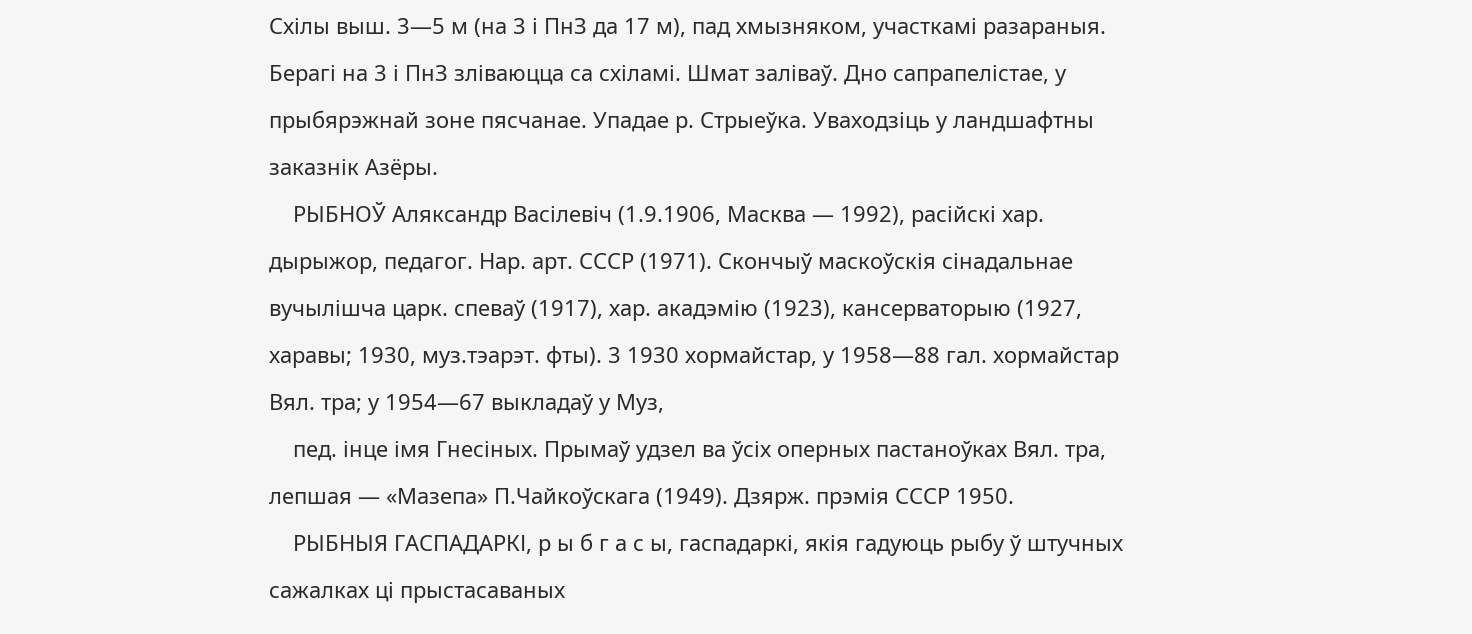Схілы выш. 3—5 м (на 3 і ПнЗ да 17 м), пад хмызняком, участкамі разараныя. Берагі на 3 і ПнЗ зліваюцца са схіламі. Шмат заліваў. Дно сапрапелістае, у прыбярэжнай зоне пясчанае. Упадае р. Стрыеўка. Уваходзіць у ландшафтны заказнік Азёры.
    РЫБНОЎ Аляксандр Васілевіч (1.9.1906, Масква — 1992), расійскі хар. дырыжор, педагог. Нар. арт. СССР (1971). Скончыў маскоўскія сінадальнае вучылішча царк. спеваў (1917), хар. акадэмію (1923), кансерваторыю (1927, харавы; 1930, муз.тэарэт. фты). 3 1930 хормайстар, у 1958—88 гал. хормайстар Вял. тра; у 1954—67 выкладаў у Муз,
    пед. інце імя Гнесіных. Прымаў удзел ва ўсіх оперных пастаноўках Вял. тра, лепшая — «Мазепа» П.Чайкоўскага (1949). Дзярж. прэмія СССР 1950.
    РЫБНЫЯ ГАСПАДАРКІ, р ы б г а с ы, гаспадаркі, якія гадуюць рыбу ў штучных сажалках ці прыстасаваных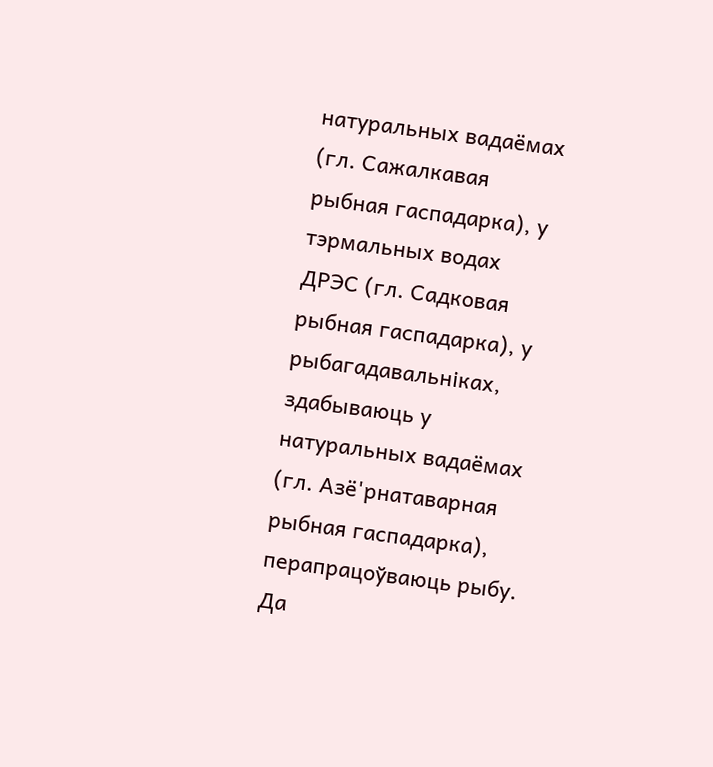натуральных вадаёмах (гл. Сажалкавая рыбная гаспадарка), у тэрмальных водах ДРЭС (гл. Садковая рыбная гаспадарка), у рыбагадавальніках, здабываюць у натуральных вадаёмах (гл. Азё'рнатаварная рыбная гаспадарка), перапрацоўваюць рыбу. Да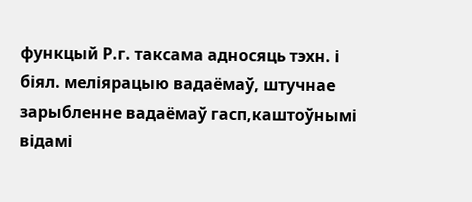функцый Р.г. таксама адносяць тэхн. і біял. меліярацыю вадаёмаў, штучнае зарыбленне вадаёмаў гасп,каштоўнымі відамі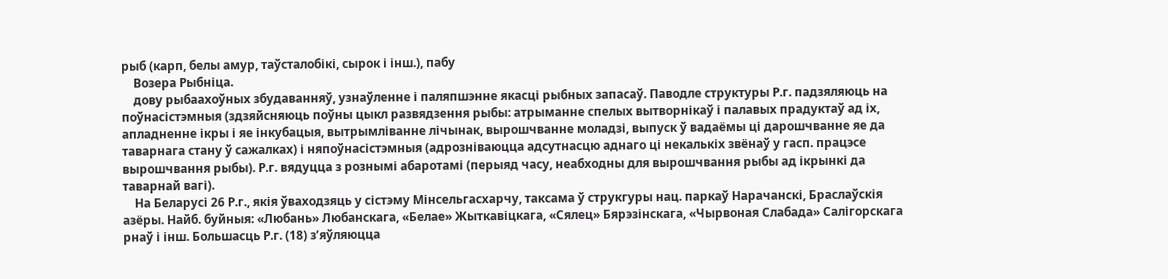рыб (карп, белы амур, таўсталобікі, сырок і інш.), пабу
    Возера Рыбніца.
    дову рыбаахоўных збудаванняў, узнаўленне і паляпшэнне якасці рыбных запасаў. Паводле структуры Р.г. падзяляюць на поўнасістэмныя (здзяйсняюць поўны цыкл развядзення рыбы: атрыманне спелых вытворнікаў і палавых прадуктаў ад іх, апладненне ікры і яе інкубацыя, вытрымліванне лічынак, вырошчванне моладзі, выпуск ў вадаёмы ці дарошчванне яе да таварнага стану ў сажалках) і няпоўнасістэмныя (адрозніваюцца адсутнасцю аднаго ці некалькіх звёнаў у гасп. працэсе вырошчвання рыбы). Р.г. вядуцца з рознымі абаротамі (перыяд часу, неабходны для вырошчвання рыбы ад ікрынкі да таварнай вагі).
    На Беларусі 26 Р.г., якія ўваходзяць у сістэму Мінсельгасхарчу, таксама ў струкгуры нац. паркаў Нарачанскі, Браслаўскія азёры. Найб. буйныя: «Любань» Любанскага, «Белае» Жыткавіцкага, «Сялец» Бярэзінскага, «Чырвоная Слабада» Салігорскага рнаў і інш. Большасць Р.г. (18) з’яўляюцца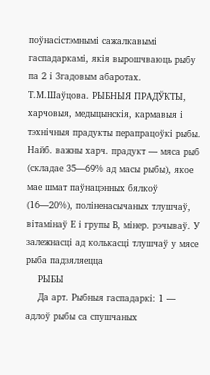поўнасістэмнымі сажалкавымі гаспадаркамі, якія вырошчваюць рыбу па 2 і 3гадовым абаротах. Т.М.Шаўцова. РЫБНЫЯ ПРАДЎКТЫ, харчовыя, медыцынскія, кармавыя і тэхнічныя прадукты перапрацоўкі рыбы. Найб. важны харч. прадукт — мяса рыб (складае 35—69% ад масы рыбы), якое мае шмат паўнацэнных бялкоў (16—20%), поліненасычаных тлушчаў, вітамінаў Е і групы В, мінер. рэчываў. У залежнасці ад колькасці тлушчаў у мясе рыба падзяляецца
    РЫБЫ
    Да арт. Рыбныя гаспадаркі: 1 — адлоў рыбы са спушчаных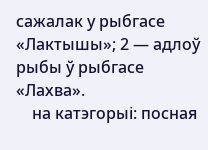сажалак у рыбгасе «Лактышы»; 2 — адлоў рыбы ў рыбгасе «Лахва».
    на катэгорыі: посная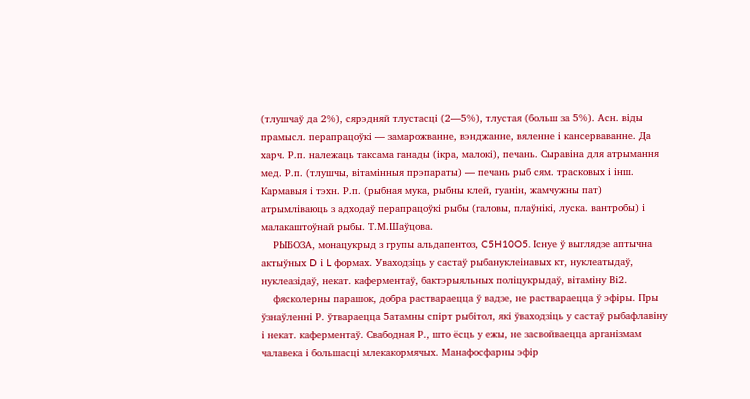(тлушчаў да 2%), сярэдняй тлустасці (2—5%), тлустая (больш за 5%). Асн. віды прамысл. перапрацоўкі — замарожванне, вэнджанне, вяленне і кансерваванне. Да харч. Р.п. належаць таксама ганады (ікра, малокі), печань. Сыравіна для атрымання мед. Р.п. (тлушчы, вітамінныя прэпараты) — печань рыб сям. трасковых і інш. Кармавыя і тэхн. Р.п. (рыбная мука, рыбны клей, гуанін, жамчужны пат) атрымліваюць з адходаў перапрацоўкі рыбы (галовы, плаўнікі, луска. вантробы) і малакаштоўнай рыбы. Т.М.Шаўцова.
    РЫБОЗА, монацукрыд з групы альдапентоз, C5H10O5. Існуе ў выглядзе аптычна актыўных D і L формах. Уваходзіць у састаў рыбануклеінавых кт, нуклеатыдаў, нуклеазідаў, некат. каферментаў, бактэрыяльных поліцукрыдаў, вітаміну Ві2.
    фясколерны парашок, добра раствараецца ў вадзе, не раствараецца ў эфіры. Пры ўзнаўленні Р. ўтвараецца 5атамны спірт рыбітол, які ўваходзіць у састаў рыбафлавіну і некат. каферментаў. Свабодная Р., што ёсць у ежы, не засвойваецца арганізмам чалавека і большасці млекакормячых. Манафосфарны эфір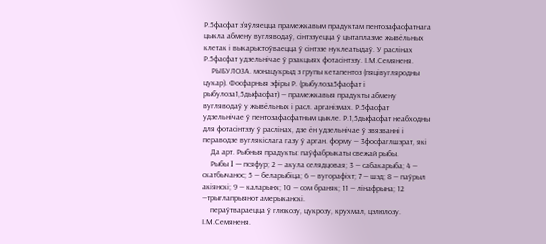Р.5фасфат з’яўляецца прамежкавым прадуктам пентозафасфатнага цыкла абмену вугляводаў, сінтэзуецца ў цытаплазме жывёльных клетак і выкарыстоўваецца ў сінтэзе нуклеатыдаў. У раслінах Р.5фасфат удзельнічае ў рэакцыях фотасінтэзу. І.М.Семяненя.
    РЫБУЛОЗА. монацукрыд з групы кетапентоз (пяцівугляродны цукар). Фосфарныя эфіры Р. (рыбулоза5фасфат і рыбулоза1,5дыфасфат) — прамежкавыя прадукты абмену вугляводаў у жывёльных і расл. арганізмах. Р.5фасфат удзельнічае ў пентозафасфатным цыкле. Р.1,5дыфасфат неабходны для фотасінтэзу ў раслінах, дзе ён удзельнічае ў звязванні і пераводзе вуглякіслага газу ў арган. форму — 3фосфаглшэрат, які
    Да арт. Рыбныя прадукты: паўфабрыкаты свежай рыбы.
    Рыбы I — псяфур; 2 — акула селядцовая; 3 — сабакарыба; 4 — скатбычанос; 5 — беларыбіца; 6 — вугорафіхт; 7 — шэд; 8 — паўрыл акіянскі; 9 — каларынх; 10 — сом браняк; 11 — лінафрына; 12 —трыглапрыянот амерыканскі.
    пераўтвараецца ў глюкозу, цукрозу, крухмал, цэлюлозу. І.М.Семяненя.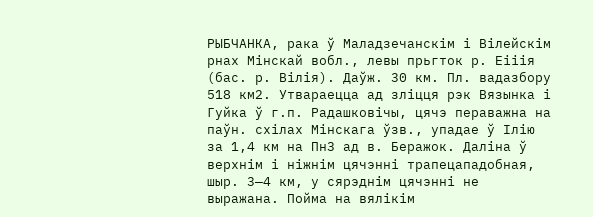РЫБЧАНКА, рака ў Маладзечанскім і Вілейскім рнах Мінскай вобл., левы прьгток р. Еііія (бас. р. Вілія). Даўж. 30 км. Пл. вадазбору 518 км2. Утвараецца ад зліцця рэк Вязынка і Гуйка ў г.п. Радашковічы, цячэ пераважна на паўн. схілах Мінскага ўзв., упадае ў Ілію за 1,4 км на ПнЗ ад в. Беражок. Даліна ў верхнім і ніжнім цячэнні трапецападобная, шыр. 3—4 км, у сярэднім цячэнні не выражана. Пойма на вялікім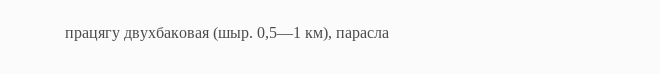працягу двухбаковая (шыр. 0,5—1 км), парасла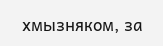хмызняком, за